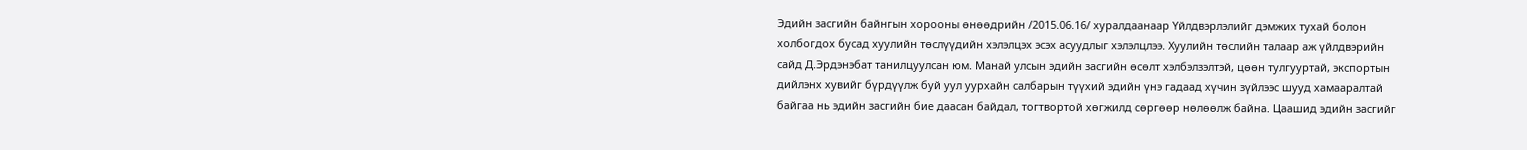Эдийн засгийн байнгын хорооны өнөөдрийн /2015.06.16/ хуралдаанаар Үйлдвэрлэлийг дэмжих тухай болон холбогдох бусад хуулийн төслүүдийн хэлэлцэх эсэх асуудлыг хэлэлцлээ. Хуулийн төслийн талаар аж үйлдвэрийн сайд Д.Эрдэнэбат танилцуулсан юм. Манай улсын эдийн засгийн өсөлт хэлбэлзэлтэй, цөөн тулгууртай, экспортын дийлэнх хувийг бүрдүүлж буй уул уурхайн салбарын түүхий эдийн үнэ гадаад хүчин зүйлээс шууд хамааралтай байгаа нь эдийн засгийн бие даасан байдал, тогтвортой хөгжилд сөргөөр нөлөөлж байна. Цаашид эдийн засгийг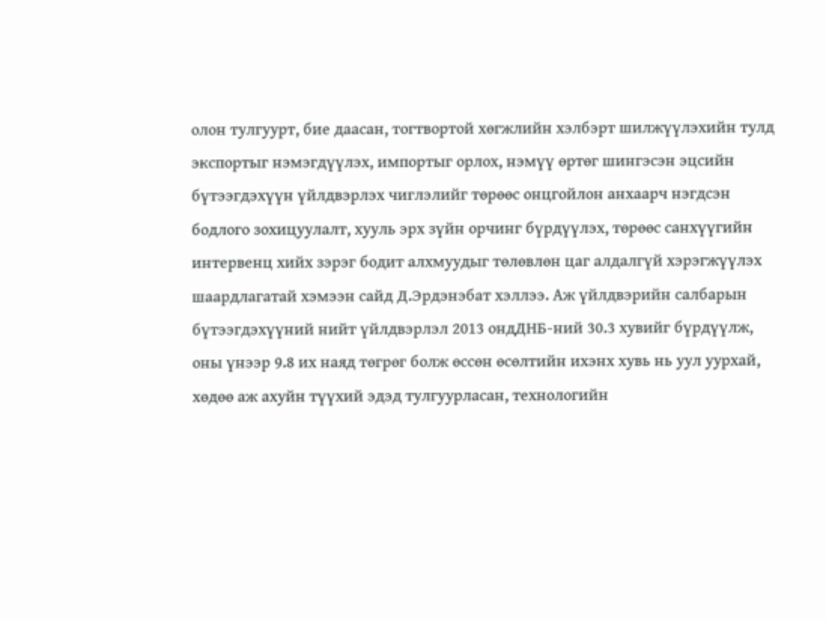олон тулгуурт, бие даасан, тогтвортой хөгжлийн хэлбэрт шилжүүлэхийн тулд экспортыг нэмэгдүүлэх, импортыг орлох, нэмүү өртөг шингэсэн эцсийн бүтээгдэхүүн үйлдвэрлэх чиглэлийг төрөөс онцгойлон анхаарч нэгдсэн бодлого зохицуулалт, хууль эрх зүйн орчинг бүрдүүлэх, төрөөс санхүүгийн интервенц хийх зэрэг бодит алхмуудыг төлөвлөн цаг алдалгүй хэрэгжүүлэх шаардлагатай хэмээн сайд Д.Эрдэнэбат хэллээ. Аж үйлдвэрийн салбарын бүтээгдэхүүний нийт үйлдвэрлэл 2013 ондДНБ-ний 30.3 хувийг бүрдүүлж, оны үнээр 9.8 их наяд төгрөг болж өссөн өсөлтийн ихэнх хувь нь уул уурхай, хөдөө аж ахуйн түүхий эдэд тулгуурласан, технологийн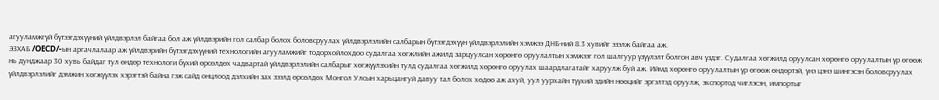агууламжгүй бүтээгдэхүүний үйлдвэрлэл байгаа бол аж үйлдвэрийн гол салбар болох боловсруулах үйлдвэрлэлийн салбарын бүтээгдэхүүн үйлдвэрлэлийн хэмжээ ДНБ-ний 8.3 хувийг эзэлж байгаа аж.
ЭЗХАБ /OECD/-ын аргачлалаар аж үйлдвэрийн бүтээгдэхүүний технологийн агууламжийг тодорхойлохдоо судалгаа хөгжлийн ажилд зарцуулсан хөрөнгө оруулалтын хэмжээг гол шалгуур үзүүлэлт болгон авч үздэг. Судалгаа хөгжилд оруулсан хөрөнгө оруулалтын үр өгөөж нь дунджаар 30 хувь байдаг тул өндөр технологи бүхий өрсөлдөх чадвартай үйлдвэрлэлийн салбарыг хөгжүүлэхийн тулд судалгаа хөгжилд хөрөнгө оруулах шаардлагатайг харуулж буй аж. Иймд хөрөнгө оруулалтын үр өгөөж өндөртэй, үнэ цэнэ шингэсэн боловсруулах үйлдвэрлэлийг дэмжин хөгжүүлэх хэрэгтэй байна гэж сайд онцлоод дэлхийн зах зээлд өрсөлдөх Монгол Улсын харьцангуй давуу тал болох хөдөө аж ахуй, уул уурхайн түүхий эдийн нөөцийг эргэлтэд оруулж, экспортод чиглэсэн, импортыг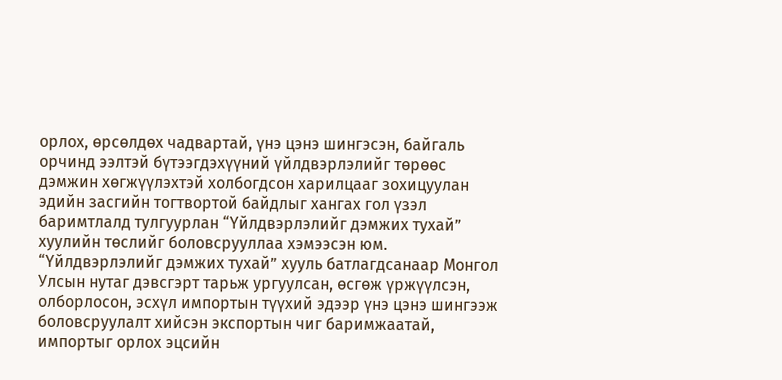орлох, өрсөлдөх чадвартай, үнэ цэнэ шингэсэн, байгаль орчинд ээлтэй бүтээгдэхүүний үйлдвэрлэлийг төрөөс дэмжин хөгжүүлэхтэй холбогдсон харилцааг зохицуулан эдийн засгийн тогтвортой байдлыг хангах гол үзэл баримтлалд тулгуурлан “Үйлдвэрлэлийг дэмжих тухай” хуулийн төслийг боловсрууллаа хэмээсэн юм.
“Үйлдвэрлэлийг дэмжих тухай” хууль батлагдсанаар Монгол Улсын нутаг дэвсгэрт тарьж ургуулсан, өсгөж үржүүлсэн, олборлосон, эсхүл импортын түүхий эдээр үнэ цэнэ шингээж боловсруулалт хийсэн экспортын чиг баримжаатай, импортыг орлох эцсийн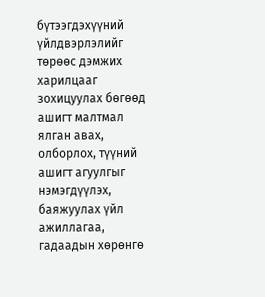бүтээгдэхүүний үйлдвэрлэлийг төрөөс дэмжих харилцааг зохицуулах бөгөөд ашигт малтмал ялган авах, олборлох, түүний ашигт агуулгыг нэмэгдүүлэх, баяжуулах үйл ажиллагаа, гадаадын хөрөнгө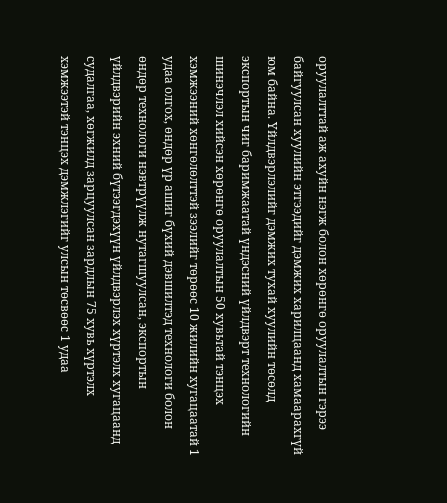оруулалттай аж ахуйн нэгж болон хөрөнгө оруулалтын гэрээ байгуулсан хуулийн этгээдийг дэмжих харилцаанд хамаарахгүй юм байна. Үйлдвэрлэлийг дэмжих тухай хуулийн төсөлд экспортын чиг баримжаатай үндэсний үйлдвэрт технологийн шинэчлэл хийсэн хөрөнгө оруулалтын 50 хувьтай тэнцэх хэмжээний хөнгөлөлттэй зээлийг төрөөс 10 жилийн хугацаатай 1 удаа олгох, өндөр үр ашиг бүхий дэвшилтэд технологи болон өндөр технологи нэвтрүүлж нутагшуулсан, экспортын үйлдвэрийн эхний бүтээгдэхүүн үйлдвэрлэх хүртэлх хугацаанд судалгаа, хөгжилд зарцуулсан зардлын 75 хувь хүртэлх хэмжээтэй тэнцэх дэмжлэгийг улсын төсвөөс 1 удаа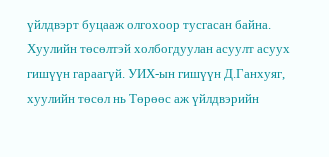үйлдвэрт буцааж олгохоор тусгасан байна.
Хуулийн төсөлтэй холбогдуулан асуулт асуух гишүүн гараагүй. УИХ-ын гишүүн Д.Ганхуяг, хуулийн төсөл нь Төрөөс аж үйлдвэрийн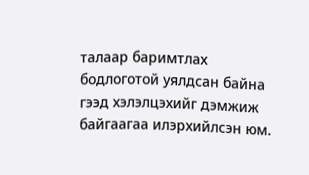талаар баримтлах бодлоготой уялдсан байна гээд хэлэлцэхийг дэмжиж байгаагаа илэрхийлсэн юм.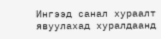Ингээд санал хураалт явуулахад хуралдаанд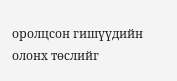оролцсон гишүүдийн олонх төслийг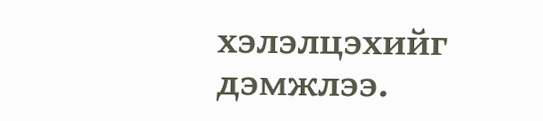хэлэлцэхийг дэмжлээ.